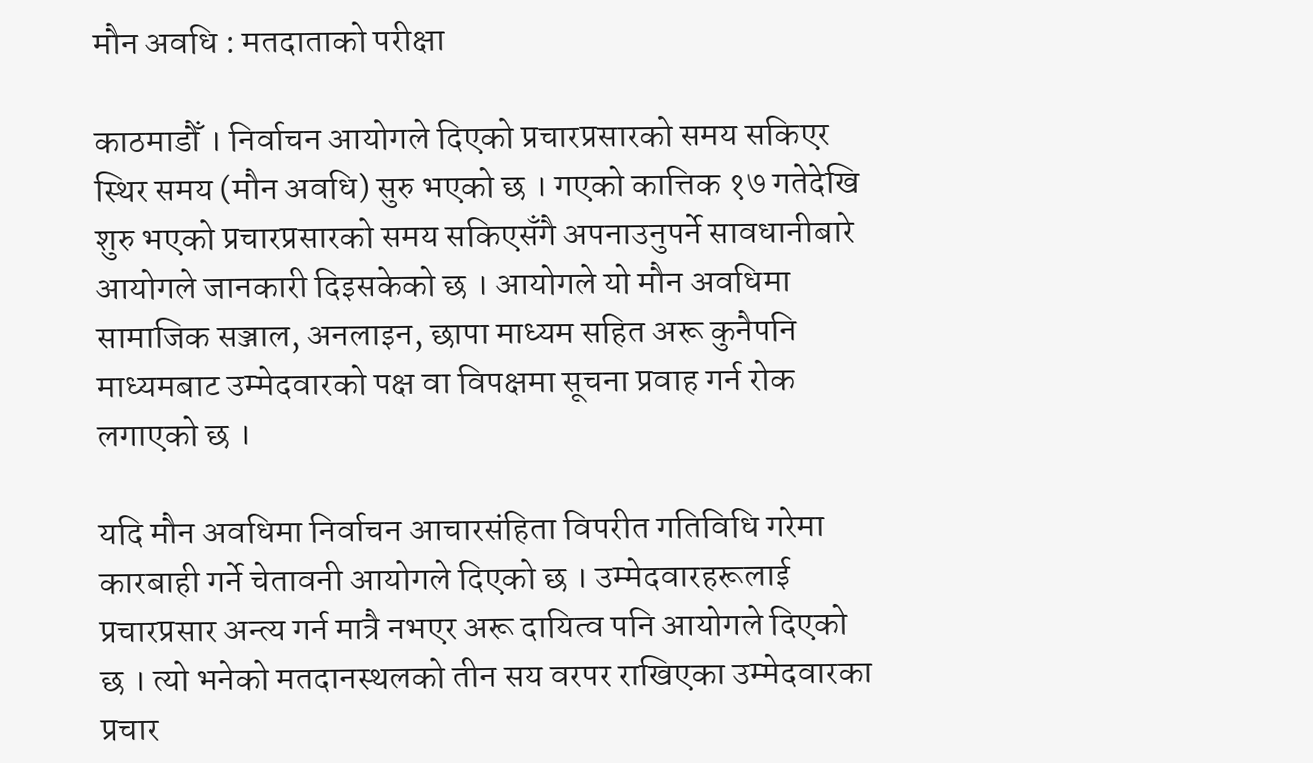मौन अवधि : मतदाताको परीक्षा

काठमाडौँ । निर्वाचन आयोगले दिएको प्रचारप्रसारको समय सकिएर स्थिर समय (मौन अवधि) सुरु भएको छ । गएको कात्तिक १७ गतेदेखि शुरु भएको प्रचारप्रसारको समय सकिएसँगै अपनाउनुपर्ने सावधानीबारे आयोगले जानकारी दिइसकेको छ । आयोगले यो मौन अवधिमा सामाजिक सञ्जाल, अनलाइन, छापा माध्यम सहित अरू कुनैपनि माध्यमबाट उम्मेदवारको पक्ष वा विपक्षमा सूचना प्रवाह गर्न रोक लगाएको छ ।

यदि मौन अवधिमा निर्वाचन आचारसंहिता विपरीत गतिविधि गरेमा कारबाही गर्ने चेतावनी आयोगले दिएको छ । उम्मेदवारहरूलाई प्रचारप्रसार अन्त्य गर्न मात्रै नभएर अरू दायित्व पनि आयोगले दिएको छ । त्यो भनेको मतदानस्थलको तीन सय वरपर राखिएका उम्मेदवारका प्रचार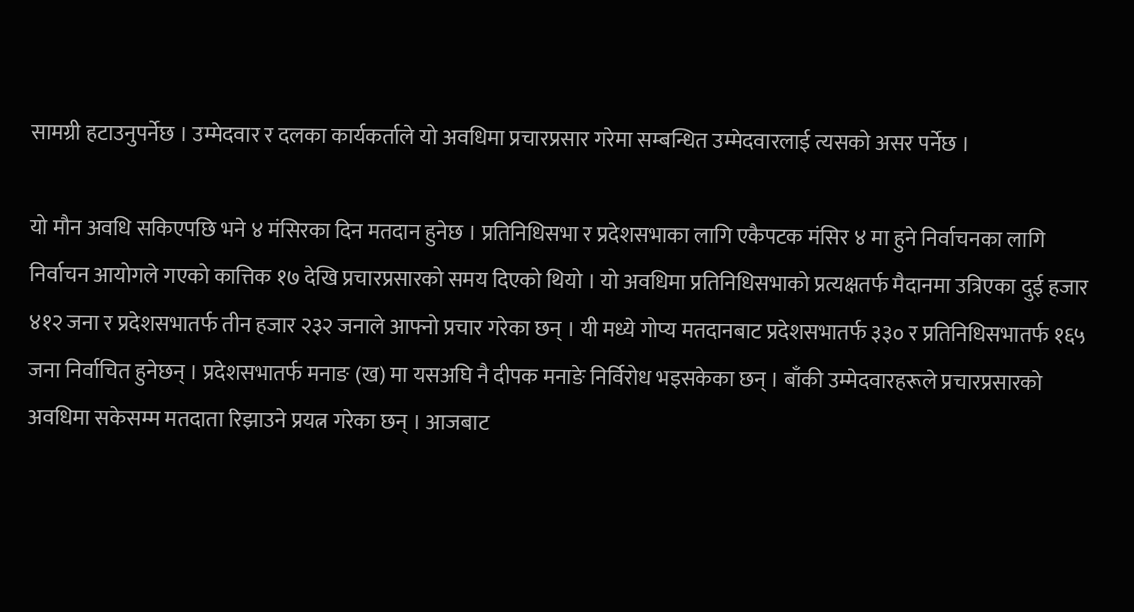सामग्री हटाउनुपर्नेछ । उम्मेदवार र दलका कार्यकर्ताले यो अवधिमा प्रचारप्रसार गरेमा सम्बन्धित उम्मेदवारलाई त्यसको असर पर्नेछ ।

यो मौन अवधि सकिएपछि भने ४ मंसिरका दिन मतदान हुनेछ । प्रतिनिधिसभा र प्रदेशसभाका लागि एकैपटक मंसिर ४ मा हुने निर्वाचनका लागि निर्वाचन आयोगले गएको कात्तिक १७ देखि प्रचारप्रसारको समय दिएको थियो । यो अवधिमा प्रतिनिधिसभाको प्रत्यक्षतर्फ मैदानमा उत्रिएका दुई हजार ४१२ जना र प्रदेशसभातर्फ तीन हजार २३२ जनाले आफ्नो प्रचार गरेका छन् । यी मध्ये गोप्य मतदानबाट प्रदेशसभातर्फ ३३० र प्रतिनिधिसभातर्फ १६५ जना निर्वाचित हुनेछन् । प्रदेशसभातर्फ मनाङ (ख) मा यसअघि नै दीपक मनाङे निर्विरोध भइसकेका छन् । बाँकी उम्मेदवारहरूले प्रचारप्रसारको अवधिमा सकेसम्म मतदाता रिझाउने प्रयत्न गरेका छन् । आजबाट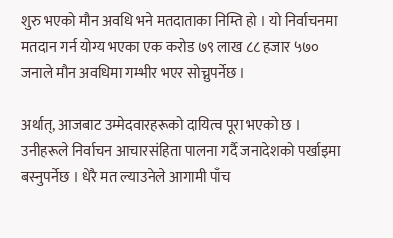शुरु भएको मौन अवधि भने मतदाताका निम्ति हो । यो निर्वाचनमा मतदान गर्न योग्य भएका एक करोड ७९ लाख ८८ हजार ५७० जनाले मौन अवधिमा गम्भीर भएर सोच्नुपर्नेछ ।

अर्थात्, आजबाट उम्मेदवारहरूको दायित्व पूरा भएको छ । उनीहरूले निर्वाचन आचारसंहिता पालना गर्दै जनादेशको पर्खाइमा बस्नुपर्नेछ । धेरै मत ल्याउनेले आगामी पाँच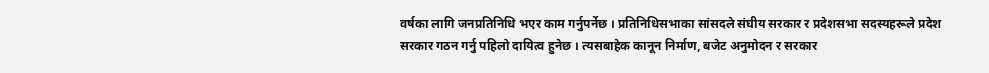वर्षका लागि जनप्रतिनिधि भएर काम गर्नुपर्नेछ । प्रतिनिधिसभाका सांसदले संघीय सरकार र प्रदेशसभा सदस्यहरूले प्रदेश सरकार गठन गर्नु पहिलो दायित्व हुनेछ । त्यसबाहेक कानून निर्माण, बजेट अनुमोदन र सरकार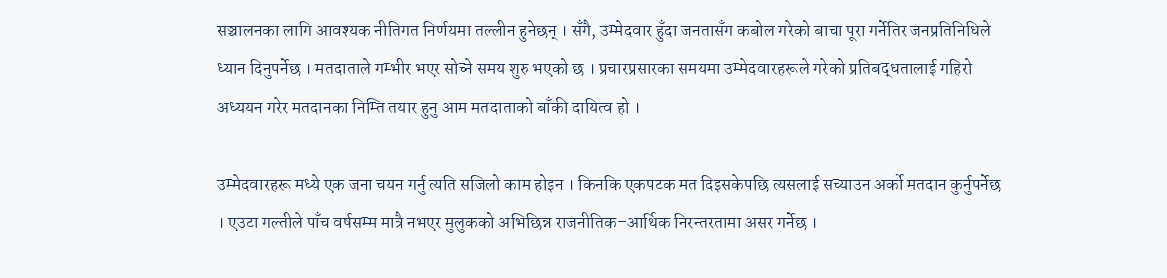सञ्चालनका लागि आवश्यक नीतिगत निर्णयमा तल्लीन हुनेछन् । सँगै, उम्मेदवार हुँदा जनतासँग कबोल गरेको बाचा पूरा गर्नेतिर जनप्रतिनिधिले ध्यान दिनुपर्नेछ । मतदाताले गम्भीर भएर सोच्ने समय शुरु भएको छ । प्रचारप्रसारका समयमा उम्मेदवारहरूले गरेको प्रतिबद्धतालाई गहिरो अध्ययन गरेर मतदानका निम्ति तयार हुनु आम मतदाताको बाँकी दायित्व हो ।

उम्मेदवारहरू मध्ये एक जना चयन गर्नु त्यति सजिलो काम होइन । किनकि एकपटक मत दिइसकेपछि त्यसलाई सच्याउन अर्को मतदान कुर्नुपर्नेछ । एउटा गल्तीले पाँच वर्षसम्म मात्रै नभएर मुलुकको अभिछिन्न राजनीतिक–आर्थिक निरन्तरतामा असर गर्नेछ ।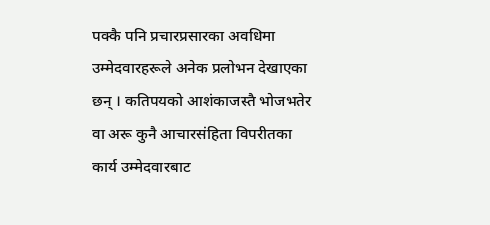पक्कै पनि प्रचारप्रसारका अवधिमा उम्मेदवारहरूले अनेक प्रलोभन देखाएका छन् । कतिपयको आशंकाजस्तै भोजभतेर वा अरू कुनै आचारसंहिता विपरीतका कार्य उम्मेदवारबाट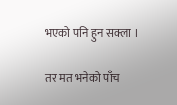भएको पनि हुन सक्ला ।

तर मत भनेको पाँच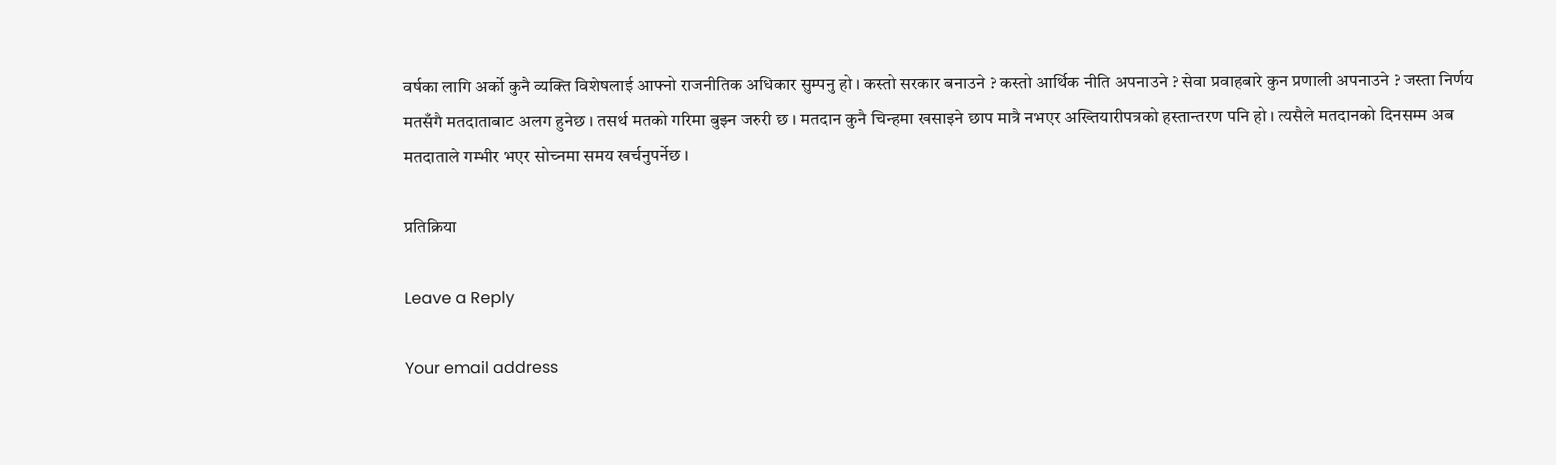वर्षका लागि अर्को कुनै व्यक्ति विशेषलाई आफ्नो राजनीतिक अधिकार सुम्पनु हो । कस्तो सरकार बनाउने ? कस्तो आर्थिक नीति अपनाउने ? सेवा प्रवाहबारे कुन प्रणाली अपनाउने ? जस्ता निर्णय मतसँगै मतदाताबाट अलग हुनेछ । तसर्थ मतको गरिमा बुझ्न जरुरी छ । मतदान कुनै चिन्हमा खसाइने छाप मात्रै नभएर अख्तियारीपत्रको हस्तान्तरण पनि हो । त्यसैले मतदानको दिनसम्म अब मतदाताले गम्भीर भएर सोच्नमा समय खर्चनुपर्नेछ ।

प्रतिक्रिया

Leave a Reply

Your email address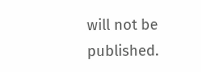will not be published.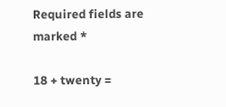Required fields are marked *

18 + twenty =